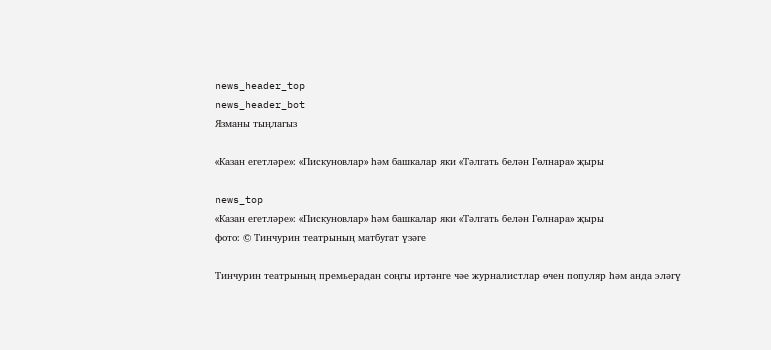news_header_top
news_header_bot
Язманы тыңлагыз

«Казан егетләре»: «Пискуновлар» һәм башкалар яки «Тәлгать белән Гөлнара» җыры

news_top
«Казан егетләре»: «Пискуновлар» һәм башкалар яки «Тәлгать белән Гөлнара» җыры
фото: © Тинчурин театрының матбугат үзәге

Тинчурин театрының премьерадан соңгы иртәнге чәе журналистлар өчен популяр һәм анда эләгү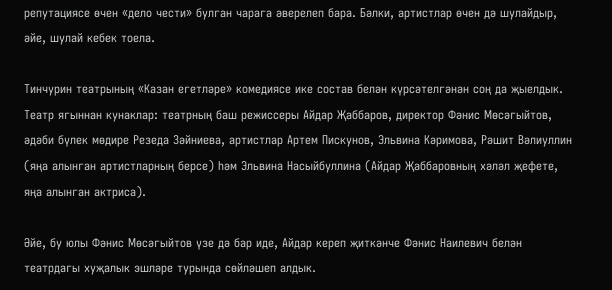репутациясе өчен «дело чести» булган чарага әверелеп бара. Бәлки, артистлар өчен дә шулайдыр, әйе, шулай кебек тоела.

Тинчурин театрының «Казан егетләре» комедиясе ике состав белән күрсәтелгәнән соң да җыелдык. Театр ягыннан кунаклар: театрның баш режиссеры Айдар Җаббаров, директор Фәнис Мөсәгыйтов, әдәби бүлек мөдире Резеда Зәйниева, артистлар Артем Пискунов, Эльвина Кәримова, Рәшит Вәлиуллин (яңа алынган артистларның берсе) һәм Эльвина Насыйбуллина (Айдар Җаббаровның хәләл җефете, яңа алынган актриса).

Әйе, бу юлы Фәнис Мөсәгыйтов үзе дә бар иде, Айдар кереп җиткәнче Фәнис Наилевич белән театрдагы хуҗалык эшләре турында сөйләшеп алдык.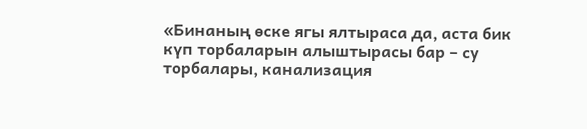«Бинаның өске ягы ялтыраса да, аста бик күп торбаларын алыштырасы бар – су торбалары, канализация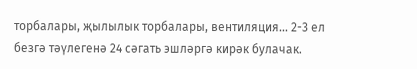торбалары, җылылык торбалары, вентиляция... 2-3 ел безгә тәүлегенә 24 сәгать эшләргә кирәк булачак.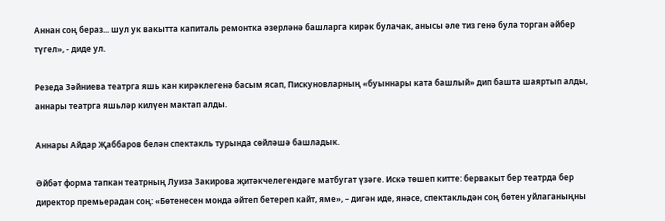Аннан соң бераз... шул ук вакытта капиталь ремонтка әзерләнә башларга кирәк булачак, анысы әле тиз генә була торган әйбер түгел», - диде ул.

Резеда Зәйниева театрга яшь кан кирәклегенә басым ясап, Пискуновларның «буыннары ката башлый» дип башта шаяртып алды, аннары театрга яшьләр килүен мактап алды.

Аннары Айдар Җаббаров белән спектакль турында сөйләшә башладык.

Әйбәт форма тапкан театрның Луиза Закирова җитәкчелегендәге матбугат үзәге. Искә төшеп китте: бервакыт бер театрда бер директор премьерадан соң: «Бөтенесен монда әйтеп бетереп кайт, яме», – дигән иде, янәсе, спектакльдән соң бөтен уйлаганыңны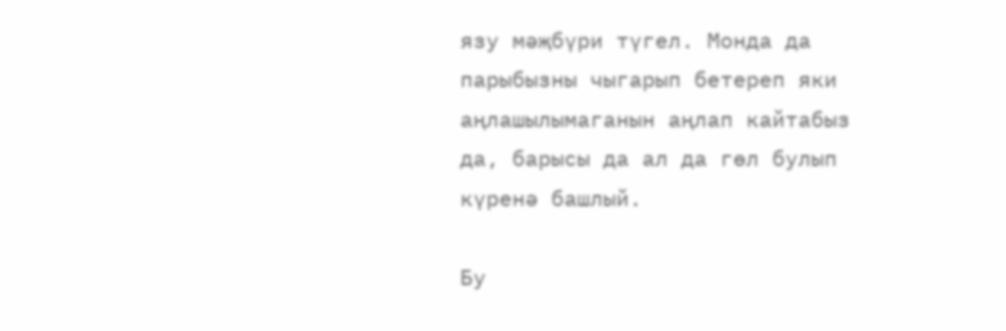язу мәҗбүри түгел. Монда да парыбызны чыгарып бетереп яки аңлашылымаганын аңлап кайтабыз да, барысы да ал да гөл булып күренә башлый.

Бу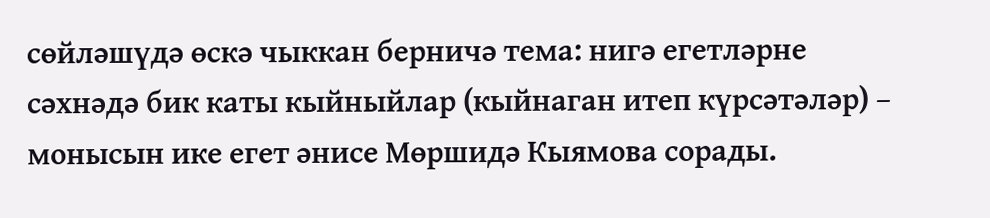сөйләшүдә өскә чыккан берничә тема: нигә егетләрне сәхнәдә бик каты кыйныйлар (кыйнаган итеп күрсәтәләр) – монысын ике егет әнисе Мөршидә Кыямова сорады.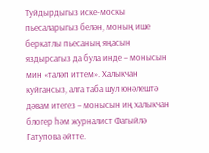Туйдырдыгыз иске-москы пьесаларыгыз белән, моның ише беркатлы пьесаның яңасын яздырсагыз да була инде – монысын мин «таләп иттем». Халыкчан куйгансыз, алга таба шул юнәлештә дәвам итегез – монысын иң халыкчан блогер һәм журналист Фагыйлә Гатупова әйтте.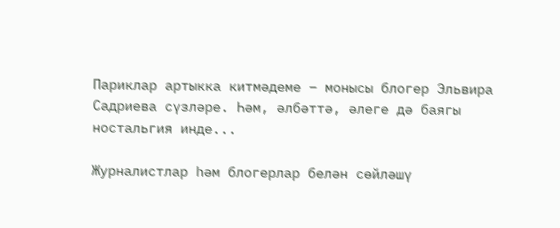Париклар артыкка китмәдеме – монысы блогер Эльвира Садриева сүзләре. Һәм, әлбәттә, әлеге дә баягы ностальгия инде...

Журналистлар һәм блогерлар белән сөйләшү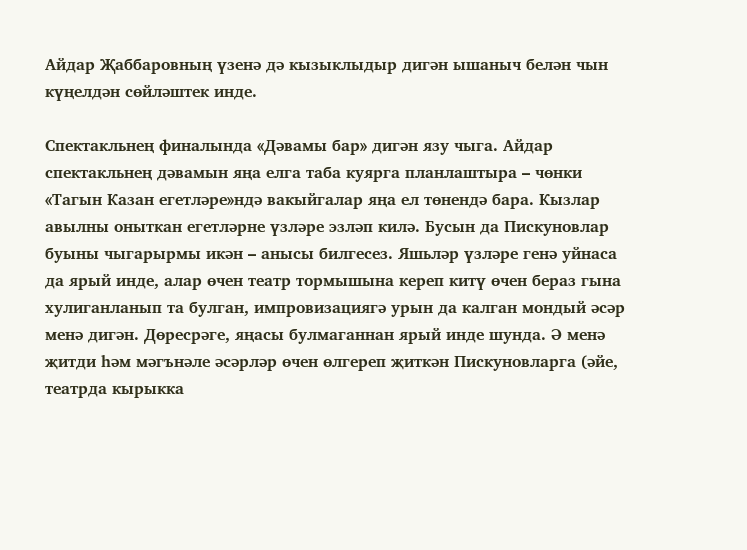Айдар Җаббаровның үзенә дә кызыклыдыр дигән ышаныч белән чын күңелдән сөйләштек инде.

Спектакльнең финалында «Дәвамы бар» дигән язу чыга. Айдар спектакльнең дәвамын яңа елга таба куярга планлаштыра – чөнки «Тагын Казан егетләре»ндә вакыйгалар яңа ел төнендә бара. Кызлар авылны оныткан егетләрне үзләре эзләп килә. Бусын да Пискуновлар буыны чыгарырмы икән – анысы билгесез. Яшьләр үзләре генә уйнаса да ярый инде, алар өчен театр тормышына кереп китү өчен бераз гына хулиганланып та булган, импровизациягә урын да калган мондый әсәр менә дигән. Дөресрәге, яңасы булмаганнан ярый инде шунда. Ә менә җитди һәм мәгънәле әсәрләр өчен өлгереп җиткән Пискуновларга (әйе, театрда кырыкка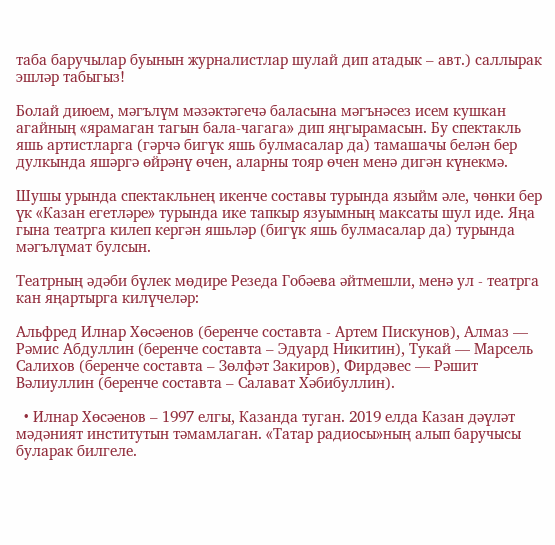таба баручылар буынын журналистлар шулай дип атадык – авт.) саллырак эшләр табыгыз!

Болай диюем, мәгълүм мәзәктәгечә баласына мәгънәсез исем кушкан агайның «ярамаган тагын бала-чагага» дип яңгырамасын. Бу спектакль яшь артистларга (гәрчә бигүк яшь булмасалар да) тамашачы белән бер дулкында яшәргә өйрәнү өчен, аларны тояр өчен менә дигән күнекмә.

Шушы урында спектакльнең икенче составы турында языйм әле, чөнки бер үк «Казан егетләре» турында ике тапкыр язуымның максаты шул иде. Яңа гына театрга килеп кергән яшьләр (бигүк яшь булмасалар да) турында мәгълүмат булсын.

Театрның әдәби бүлек мөдире Резеда Гобәева әйтмешли, менә ул - театрга кан яңартырга килүчеләр:

Альфред Илнар Хөсәенов (беренче составта - Артем Пискунов), Алмаз — Рәмис Абдуллин (беренче составта – Эдуард Никитин), Тукай — Марсель Салихов (беренче составта – Зөлфәт Закиров), Фирдәвес — Рәшит Вәлиуллин (беренче составта – Салават Хәбибуллин).

  • Илнар Хөсәенов – 1997 елгы, Казанда туган. 2019 елда Казан дәүләт мәдәният институтын тәмамлаган. «Татар радиосы»ның алып баручысы буларак билгеле.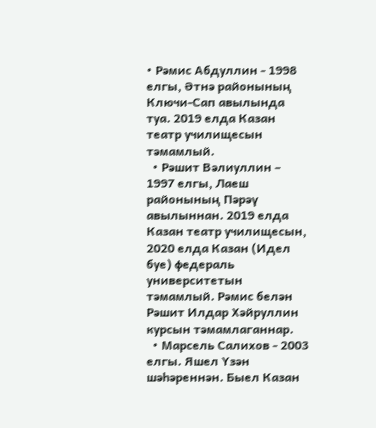• Рәмис Абдуллин - 1998 елгы, Әтнә районының Ключи-Сап авылында туа. 2019 елда Казан театр училищесын тәмамлый.
  • Рәшит Вәлиуллин – 1997 елгы, Лаеш районының Пәрәү авылыннан. 2019 елда Казан театр училищесын, 2020 елда Казан (Идел буе) федераль университетын тәмамлый. Рәмис белән Рәшит Илдар Хәйруллин курсын тәмамлаганнар.
  • Марсель Салихов - 2003 елгы. Яшел Үзән шәһәреннән. Быел Казан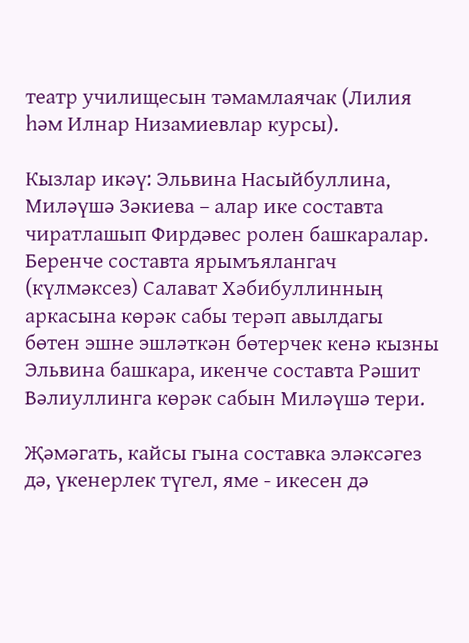театр училищесын тәмамлаячак (Лилия һәм Илнар Низамиевлар курсы).

Кызлар икәү: Эльвина Насыйбуллина, Миләүшә Зәкиева – алар ике составта чиратлашып Фирдәвес ролен башкаралар. Беренче составта ярымъялангач (күлмәксез) Салават Хәбибуллинның аркасына көрәк сабы терәп авылдагы бөтен эшне эшләткән бөтерчек кенә кызны Эльвина башкара, икенче составта Рәшит Вәлиуллинга көрәк сабын Миләүшә тери.

Җәмәгать, кайсы гына составка эләксәгез дә, үкенерлек түгел, яме - икесен дә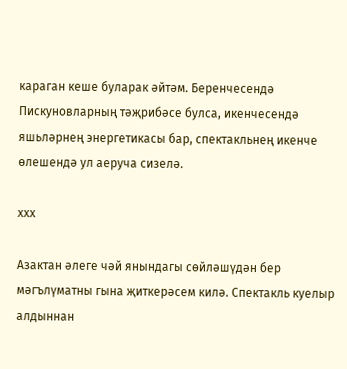караган кеше буларак әйтәм. Беренчесендә Пискуновларның тәҗрибәсе булса, икенчесендә яшьләрнең энергетикасы бар, спектакльнең икенче өлешендә ул аеруча сизелә.

ххх

Азактан әлеге чәй янындагы сөйләшүдән бер мәгълүматны гына җиткерәсем килә. Спектакль куелыр алдыннан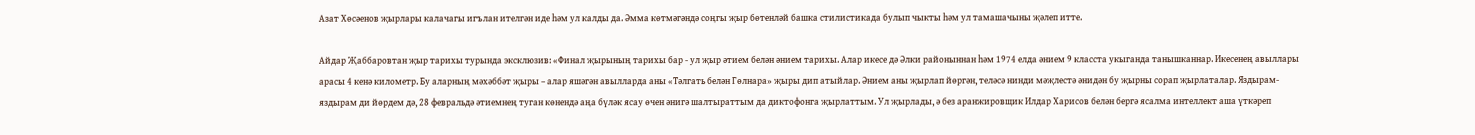Азат Хөсәенов җырлары калачагы игълан ителгән иде һәм ул калды да. Әмма көтмәгәндә соңгы җыр бөтенләй башка стилистикада булып чыкты һәм ул тамашачыны җәлеп итте.

Айдар Җаббаровтан җыр тарихы турында эксклюзив: «Финал җырының тарихы бар - ул җыр әтием белән әнием тарихы. Алар икесе дә Әлки районыннан һәм 1974 елда әнием 9 класста укыганда танышканнар. Икесенең авыллары арасы 4 кенә километр. Бу аларның мәхәббәт җыры – алар яшәгән авылларда аны «Тәлгать белән Гөлнара» җыры дип атыйлар. Әнием аны җырлап йөргән, теләсә нинди мәҗлестә әнидән бу җырны сорап җырлаталар. Яздырам-яздырам ди йөрдем дә, 28 февральдә әтиемнең туган көнендә аңа бүләк ясау өчен әнигә шалтыраттым да диктофонга җырлаттым. Ул җырлады, ә без аранжировщик Илдар Харисов белән бергә ясалма интеллект аша үткәреп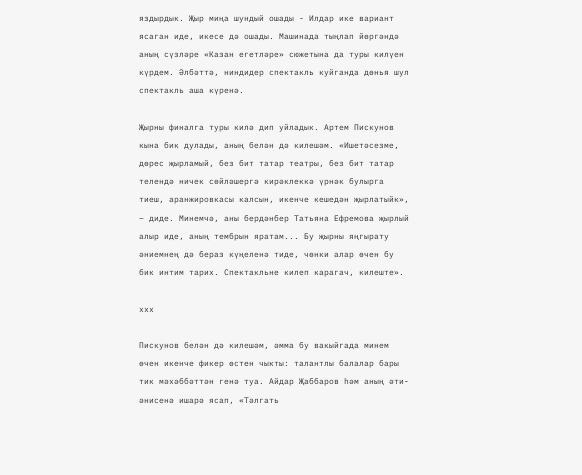яздырдык. Җыр миңа шундый ошады - Илдар ике вариант ясаган иде, икесе дә ошады. Машинада тыңлап йөргәндә аның сүзләре «Казан егетләре» сюжетына да туры килүен күрдем. Әлбәттә, ниндидер спектакль куйганда дөнья шул спектакль аша күренә.

Җырны финалга туры килә дип уйладык. Артем Пискунов кына бик дулады, аның белән дә килешәм. «Ишетәсезме, дөрес җырламый, без бит татар театры, без бит татар телендә ничек сөйләшергә кирәклеккә үрнәк булырга тиеш, аранжировкасы калсын, икенче кешедән җырлатыйк», – диде. Минемчә, аны бердәнбер Татьяна Ефремова җырлый алыр иде, аның тембрын яратам... Бу җырны яңгырату әниемнең дә бераз күңеленә тиде, чөнки алар өчен бу бик интим тарих. Спектакльне килеп карагач, килеште».

ххх

Пискунов белән дә килешәм, әмма бу вакыйгада минем өчен икенче фикер өстен чыкты: талантлы балалар бары тик мәхәббәттән генә туа. Айдар Җаббаров һәм аның әти-әнисенә ишарә ясап, «Тәлгать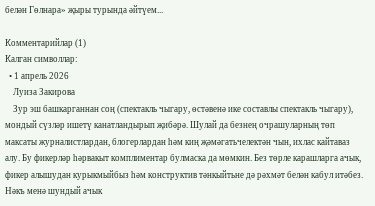белән Гөлнара» җыры турында әйтүем...

Комментарийлар (1)
Калган символлар:
  • 1 апрель 2026
    Луиза Закирова
    Зур эш башкарганнан соң (спектакль чыгару, өстәвенә ике составлы спектакль чыгару), мондый сүзләр ишетү канатландырып җибәрә. Шулай да безнең очрашуларның төп максаты журналистлардан, блогерлардан һәм киң җәмәгатьчелектән чын, ихлас кайтаваз алу. Бу фикерләр һәрвакыт комплиментар булмаска да мөмкин. Без төрле карашларга ачык, фикер алышудан курыкмыйбыз һәм конструктив тәнкыйтьне дә рәхмәт белән кабул итәбез. Нәкъ менә шундый ачык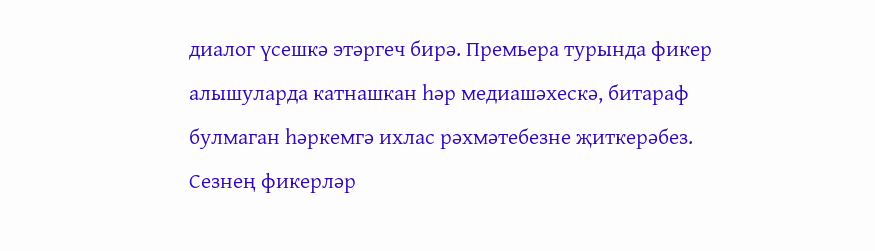диалог үсешкә этәргеч бирә. Премьера турында фикер алышуларда катнашкан һәр медиашәхескә, битараф булмаган һәркемгә ихлас рәхмәтебезне җиткерәбез. Сезнең фикерләр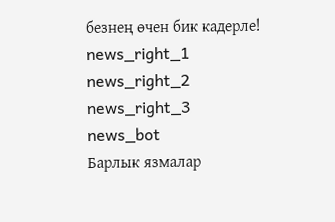безнең өчен бик кадерле!
news_right_1
news_right_2
news_right_3
news_bot
Барлык язмалар